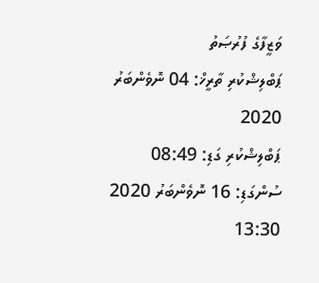ވަޒީފާގެ ފުރުޞަތު
ޕަބްލިޝްކުރި ތާރީޚް: 04 ނޮވެންބަރު 2020
ޕަބްލިޝްކުރި ގަޑި: 08:49
ސުންގަޑި: 16 ނޮވެންބަރު 2020 13:30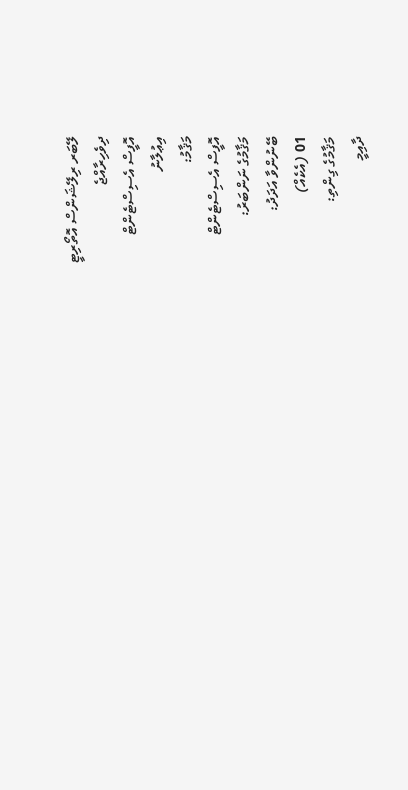ލޭބަރ ރިލޭޝަންސް އޮތޯރިޓީ
ދިވެހިރާއްޖެ
އޮފީސް އެސިސްޓެންޓް
އިޢުލާނު
މަޤާމު:
އޮފީސް އެސިސްޓެންޓް
މަޤާމުގެ ނަންބަރު:
ބޭނުންވާ އަދަދު:
01 (އެކެއް)
މަޤާމުގެ ގިންތި:
ދާއިމީ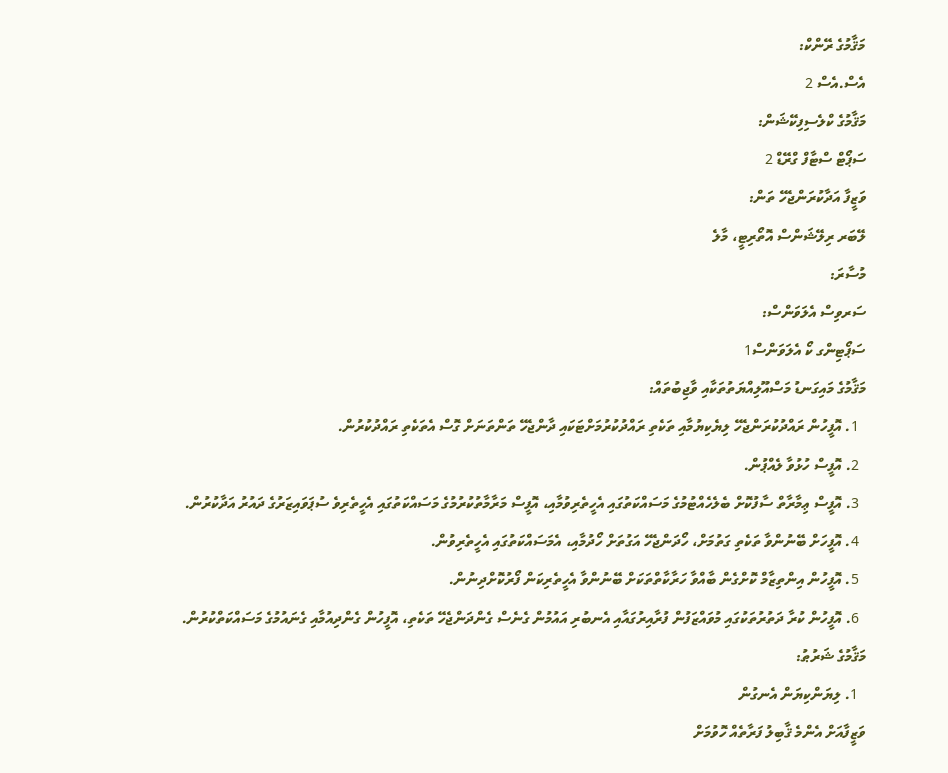މަޤާމުގެ ރޭންކް:
އެސް.އެސް 2
މަޤާމުގެ ކްލެސިފިކޭޝަން:
ސަޕޯޓް ސްޓާފް ގްރޭޑް 2
ވަޒީފާ އަދާކުރަންޖެހޭ ތަން:
ލޭބަރ ރިލޭޝަންސް އޮތޯރިޓީ، މާލެ
މުސާރަ:
ސަރވިސް އެލަވަންސް:
ސަޕޯޓިންގ ކޯ އެލަވަންސް1
މަޤާމުގެ މައިގަނޑު މަސްއޫލިއްޔަތުތަކާއި ވާޖިބުތައް:
  1. އޮފީހުން ރައްދުކުރަންޖެހޭ ލިޔެކިޔުމާއި ތަކެތި ރައްދުކުރުމަށްޓަކައި ދާންޖެހޭ ތަންތަނަށް ގޮސް އެތަކެތި ރައްދުކުރުން.
  2. އޮފީސް ހުޅުވާ ލެއްޕުން.
  3. އޮފީސް ޢިމާރާތް ސާފުކޮށް ބެލެހެއްޓުމުގެ މަސައްކަތުގައި އެހީތެރިވުމާއި، އޮފީސް މަރާމާތުކުރުމުގެ މަސައްކަތުގައި އެހީތެރިވެ ސުޕަވައިޒަރުގެ ދައުރު އަދާކުރުން.
  4. އޮފީހަށް ބޭނުންވާ ތަކެތި ގަތުމަށް، ހޯދަންޖެހޭ އަގުތަށް ހޯދުމާއި، އެމަސައްކަތުގައި އެހީތެރިވުން.
  5. އޮފީހުން އިންތިޒާމް ކޮށްގެން ބާއްވާ ހަރާކާތްތަކަށް ބޭނުންވާ އެހީތެރިކަން ފޯރުކޮށްދިނުން.
  6. އޮފީހުން ކުރާ ދަތުރުތަކުގައި މުވައްޒަފުން ފުރާއިރުގައާއި އެނބުރި އައުމުން ގެނެސް ގެންދަންޖެހޭ ތަކެތި، އޮފީހުން ގެންދިއުމާއި ގެނައުމުގެ މަސައްކަތްކުރުން.
މަޤާމުގެ ޝަރުޠު:
  1. ލިޔަންކިޔަން އެނގުން
ވަޒީފާއަށް އެންމެ ޤާބިލު ފަރާތެއް ހޮވުމަށް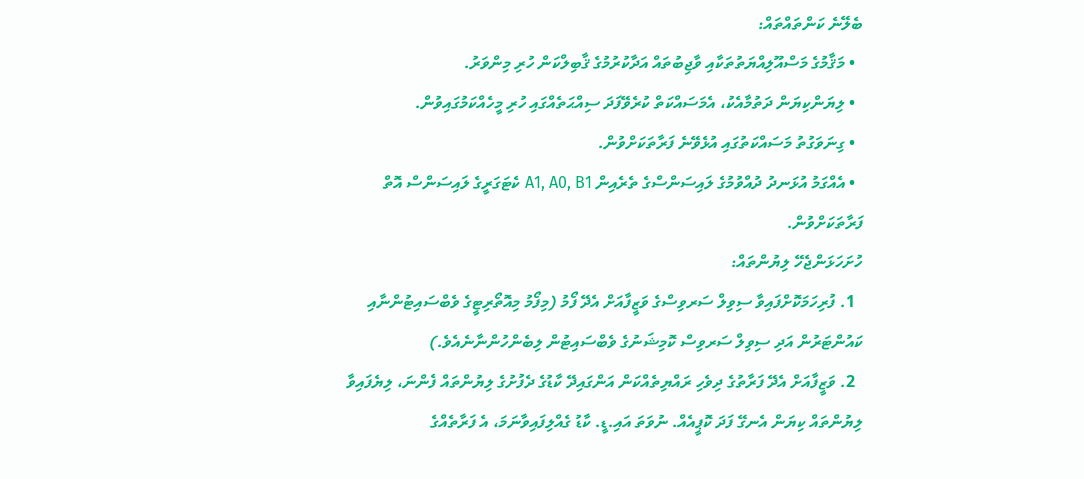ބެލޭނެ ކަންތައްތައް:
  • މަޤާމުގެ މަސްއޫލިއްޔަތުތަކާއި ވާޖިބުތައް އަދާކުރުމުގެ ޤާބިލްކަން ހުރި މިންވަރު.
  • ލިޔަންކިޔަން ދަތުމާއެކު، އެމަސައްކަތް ކުރެވޭފަދަ ސިއްޙަތެއްގައި ހުރި މީހެއްކަމުގައިވުން.
  • ގިނަވަގުތު މަސައްކަތުގައި އުޅެވޭނެ ފަރާތަކަށްވުން.
  • އެއްގަމު އުޅަނދު ދުއްވުމުގެ ލައިސަންސްގެ ތެރެއިން A1, A0, B1 ކެޓަގަރީގެ ލައިސަންސް އޮތް ފަރާތަކަށްވުން.
ހުށަހަޅަންޖެހޭ ލިޔުންތައް:
  1. ފުރިހަމަކޮށްފައިވާ ސިވިލް ސަރވިސްގެ ވަޒީފާއަށް އެދޭ ފޯމު (މިފޯމު މިއޮތޯރިޓީގެ ވެބްސައިޓުންނާއި ކައުންޓަރުން އަދި ސިވިލް ސަރވިސް ކޮމިޝަނުގެ ވެބްސައިޓުން ލިބެންހުންނާނެއެވެ.)
  2. ވަޒީފާއަށް އެދޭ ފަރާތުގެ ދިވެހި ރައްޔިތެއްކަން އަންގައިދޭ ކާޑުގެ ދެފުށުގެ ލިޔުންތައް ފެންނަ، ލިޔެފައިވާ ލިޔުންތައް ކިޔަން އެނގޭ ފަދަ ކޮޕީއެއް. ނުވަތަ އައި.ޑީ. ކާޑު ގެއްލިފައިވާނަމަ، އެ ފަރާތެއްގެ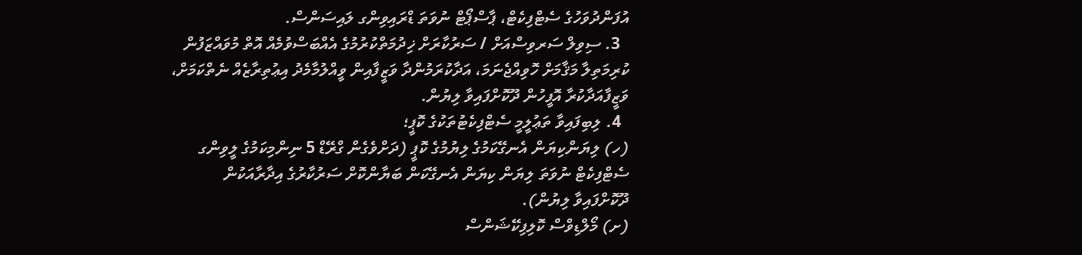އުފަންދުވަހުގެ ސެޓްފިކެޓް، ޕާސްޕޯޓް ނުވަތަ ޑްރައިވިންގ ލައިސަންސް.
  3. ސިވިލް ސަރވިސްއަށް / ސަރުކާރަށް ޚިދުމަތްކުރުމުގެ އެއްބަސްވުމެއް އޮތް މުވައްޒަފުން ކުރިމަތިލާ މަޤާމަށް ހޮވިއްޖެނަމަ، އަދާކުރަމުންދާ ވަޒީފާއިން ވީއްލުމާމެދު އިޢުތިރާޒެއް ނެތްކަމަށް، ވަޒީފާއަދާކުރާ އޮފީހުން ދޫކޮށްފައިވާ ލިޔުން.
  4. ލިބިފައިވާ ތަޢުލީމީ ސެޓްފިކެޓުތަކުގެ ކޮޕީ؛
(ހ) ލިޔަންކިޔަން އެނގޭކަމުގެ ލިޔުމުގެ ކޮޕީ (ދަށްވެގެން ގްރޭޑް 5 ނިންމިކަމުގެ ލީވިންގ ސެޓްފިކެޓް ނުވަތަ ލިޔަން ކިޔަން އެނގޭކަން ބަޔާންކޮށް ސަރުކާރުގެ އިދާރާއަކުން ދޫކޮށްފައިވާ ލިޔުން).
(ށ) މޯލްޑިވްސް ކޮލިފިކޭޝަންސް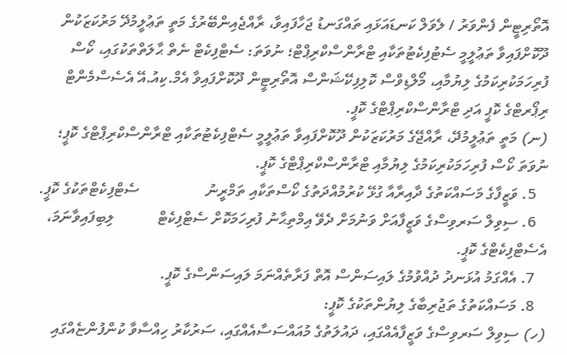އޮތޯރިޓީން ފެންވަރު / ލެވަލް ކަނޑައަޅައި ތައްގަނޑު ޖަހާފައިވާ، ރާއްޖެއިންބޭރުގެ މަތީ ތަޢުލީމުދޭ މަރުކަޒަކުން ދޫކޮށްފައިވާ ތަޢުލީމީ ސެޓުފިކެޓުތަކާއި ޓްރާންސްކްރިޕްޓް؛ ނުވަތަ: ސެޓްފިކެޓް ނެތް ޙާލަތްތަކުގައި، ކޯސް ފުރިހަމަކުރިކަމުގެ ލިޔުމާއި، މޯލްޑިވްސް ކޮލިފިކޭޝަންސް އޮތޯރިޓީން ދޫކޮށްފައިވާ އެމް.ކިއު.އޭ އެސެސްމެންޓް ރިޕޯރޓްގެ ކޮޕީ އަދި ޓްރާންސްކްރިޕްޓްގެ ކޮޕީ.
(ނ) މަތީ ތަޢުލީމުދޭ، ރާއްޖޭގެ މަރުކަޒަކުން ދޫކޮށްފައިވާ ތަޢުލީމީ ސެޓްފިކެޓުތަކާއި ޓްރާންސްކްރިޕްޓްގެ ކޮޕީ؛ ނުވަތަ ކޯސް ފުރިހަމަކުރިކަމުގެ ލިޔުމާއި ޓްރާންސްކްރިޕްޓްގެ ކޮޕީ.
   5. ވަޒީފާގެ މަސައްކަތުގެ ދާއިރާއާ ގުޅޭ ކުރުމުއްދަތުގެ ކޯސްތަކާއި ތަމްރީނު                 ސެޓްފިކެޓްތަކުގެ ކޮޕީ.
   6. ސިވިލް ސަރވިސްގެ ވަޒީފާއަށް ވަނުމަށް ދެވޭ އިމްތިޙާނު ފުރިހަމަކޮށް ސެޓްފިކެޓް           ލިބިފައިވާނަމަ، އެސެޓްފިކެޓްގެ ކޮޕީ.
   7. އެއްގަމު އުޅަނދު ދުއްވުމުގެ ލައިސަންސް އޮތް ފަރާތެއްނަމަ ލައިސަންސްގެ ކޮޕީ.
   8. މަސައްކަތުގެ ތަޖުރިބާގެ ލިޔުންތަކުގެ ކޮޕީ:
(ހ) ސިވިލް ސަރވިސްގެ ވަޒީފާއެއްގައި، ދައުލަތުގެ މުއައްސަސާއެއްގައި، ސަރުކާރު ހިއްސާވާ ކުންފުންޏެއްގައި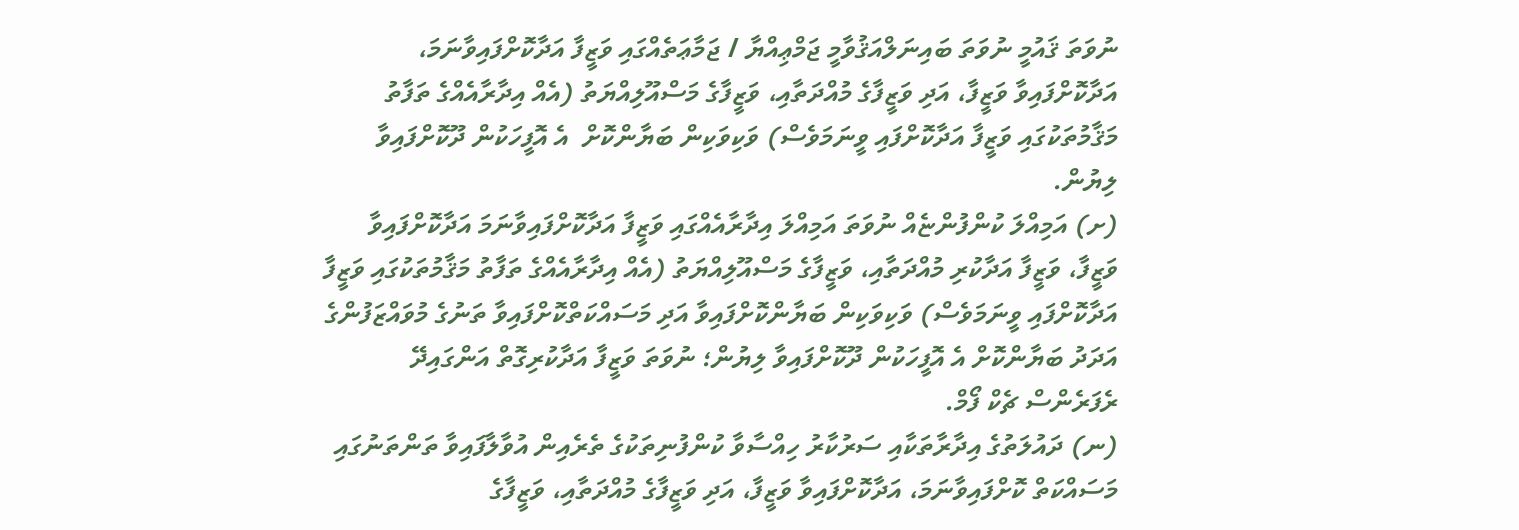ނުވަތަ ޤައުމީ ނުވަތަ ބައިނަލްއަޤުވާމީ ޖަމްޢިއްޔާ / ޖަމާޢަތެއްގައި ވަޒީފާ އަދާކޮށްފައިވާނަމަ، އަދާކޮށްފައިވާ ވަޒީފާ، އަދި ވަޒީފާގެ މުއްދަތާއި، ވަޒީފާގެ މަސްއޫލިއްޔަތު (އެއް އިދާރާއެއްގެ ތަފާތު މަޤާމުތަކުގައި ވަޒީފާ އަދާކޮށްފައި ވީނަމަވެސް) ވަކިވަކިން ބަޔާންކޮށް  އެ އޮފީހަކުން ދޫކޮށްފައިވާ ލިޔުން.
(ށ) އަމިއްލަ ކުންފުންޏެއް ނުވަތަ އަމިއްލަ އިދާރާއެއްގައި ވަޒީފާ އަދާކޮށްފައިވާނަމަ އަދާކޮށްފައިވާ ވަޒީފާ، ވަޒީފާ އަދާކުރި މުއްދަތާއި، ވަޒީފާގެ މަސްއޫލިއްޔަތު (އެއް އިދާރާއެއްގެ ތަފާތު މަޤާމުތަކުގައި ވަޒީފާ އަދާކޮށްފައި ވީނަމަވެސް) ވަކިވަކިން ބަޔާންކޮށްފައިވާ އަދި މަސައްކަތްކޮށްފައިވާ ތަނުގެ މުވައްޒަފުންގެ އަދަދު ބަޔާންކޮށް އެ އޮފީހަކުން ދޫކޮށްފައިވާ ލިޔުން؛ ނުވަތަ ވަޒީފާ އަދާކުރިގޮތް އަންގައިދޭ ރެފަރެންސް ޗެކް ފޯމް.
(ނ) ދައުލަތުގެ އިދާރާތަކާއި ސަރުކާރު ހިއްސާވާ ކުންފުނިތަކުގެ ތެރެއިން އުވާލާފައިވާ ތަންތަނުގައި މަސައްކަތް ކޮށްފައިވާނަމަ، އަދާކޮށްފައިވާ ވަޒީފާ، އަދި ވަޒީފާގެ މުއްދަތާއި، ވަޒީފާގެ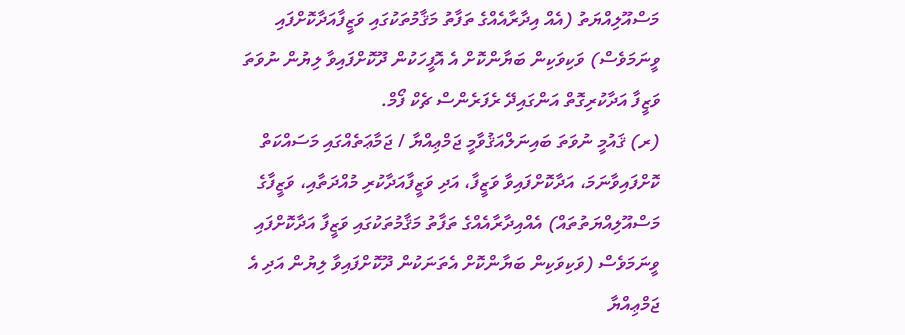މަސްއޫލިއްޔަތު (އެއް އިދާރާއެއްގެ ތަފާތު މަޤާމުތަކުގައި ވަޒީފާއަދާކޮށްފައި ވީނަމަވެސް) ވަކިވަކިން ބަޔާންކޮށް އެ އޮފީހަކުން ދޫކޮށްފައިވާ ލިޔުން ނުވަތަ ވަޒީފާ އަދާކުރިގޮތް އަންގައިދޭ ރެފަރެންސް ޗެކް ފޯމް.
(ރ) ޤައުމީ ނުވަތަ ބައިނަލްއަޤުވާމީ ޖަމްޢިއްޔާ / ޖަމާޢަތެއްގައި މަސައްކަތް ކޮށްފައިވާނަމަ، އަދާކޮށްފައިވާ ވަޒީފާ، އަދި ވަޒީފާއަދާކުރި މުއްދަތާއި، ވަޒީފާގެ މަސްއޫލިއްޔަތުތައް) އެއްއިދާރާއެއްގެ ތަފާތު މަޤާމުތަކުގައި ވަޒީފާ އަދާކޮށްފައި ވީނަމަވެސް (ވަކިވަކިން ބަޔާންކޮށް އެތަނަކުން ދޫކޮށްފައިވާ ލިޔުން އަދި އެ ޖަމްޢިއްޔާ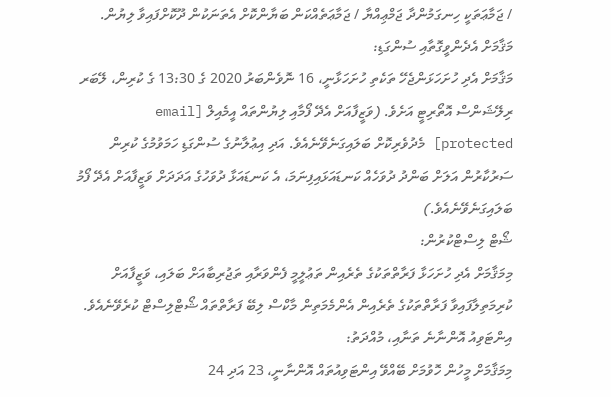/ ޖަމާޢަތަކީ ހިނގަމުންދާ ޖަމްޢިއްޔާ / ޖަމާޢަތެއްކަން ބަޔާންކޮށް އެތަނަކުން ދޫކޮށްފައިވާ ލިޔުން.
މަޤާމަށް އެދެންވީގޮތާއި ސުންގަޑި:
މަޤާމަށް އެދި ހުށަހަޅަންޖެހޭ ތަކެތި ހުށަހަޅާނީ، 16 ނޮވެންބަރު 2020 ގެ 13:30 ގެ ކުރިން، ލޭބަރ ރިލޭޝަންސް އޮތޯރިޓީ އަށެވެ. (ވަޒީފާއަށް އެދޭ ފޯމާއި ލިޔުންތައް އީމެއިލް [email protected] މެދުވެރިކޮށް ބަލައިގަނެވޭނެއެވެ. އަދި އިޢުލާނުގެ ސުންގަޑި ހަމަވުމުގެ ކުރިން ސަރުކާރުން އަލަށް ބަންދު ދުވަހެއް ކަނޑައަޅައިފިނަމަ، އެ ކަނޑައަޅާ ދުވަހުގެ އަދަދަށް ވަޒީފާއަށް އެދޭ ފޯމު ބަލައިގަނެވޭނެއެވެ.)
ޝޯޓް ލިސްޓްކުރުން:
މިމަޤާމަށް އެދި ހުށަހަޅާ ފަރާތްތަކުގެ ތެރެއިން ތަޢުލީމީ ފެންވަރާއި ތަޖުރިބާއަށް ބަލައި، ވަޒީފާއަށް ކުރިމަތިލާފައިވާ ފަރާތްތަކުގެ ތެރެއިން އެންމެމަތިން މާކްސް ލިބޭ ފަރާތްތައް ޝޯޓްލިސްޓް ކުރެވޭނެއެވެ.
އިންޓަވިއު އޮންނާނެ ތަނާއި، މުއްދަތު:
މިމަޤާމަށް މީހުން ހޮވުމަށް ބޭއްވޭ އިންޓަވިއުތައް އޮންނާނީ، 23 އަދި 24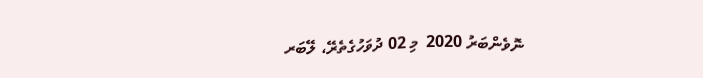ނޮވެންބަރު 2020  މި 02 ދުވަހުގެތެރޭ، ލޭބަރ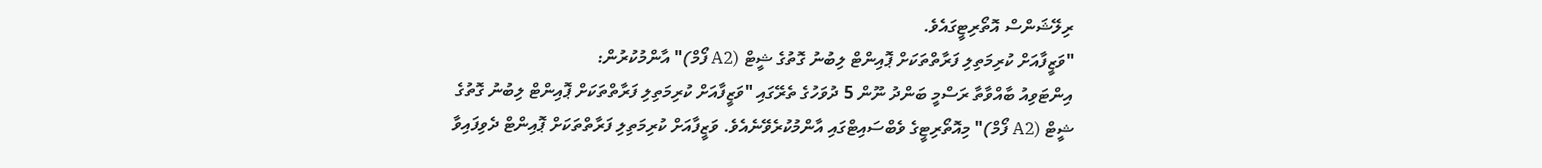ރިލޭޝަންސް އޮތޯރިޓީގައެވެ.
"ވަޒީފާއަށް ކުރިމަތިލި ފަރާތްތަކަށް ޕޮއިންޓް ލިބުނު ގޮތުގެ ޝީޓް (A2 ފޯމް)" އާންމުކުރުން:
އިންޓަވިއު ބާއްވާތާ ރަސްމީ ބަންދު ނޫން 5 ދުވަހުގެ ތެރޭގައި "ވަޒީފާއަށް ކުރިމަތިލި ފަރާތްތަކަށް ޕޮއިންޓް ލިބުނު ގޮތުގެ ޝީޓް (A2 ފޯމް)" މިއޮތޯރިޓީގެ ވެބްސައިޓްގައި އާންމުކުރެވޭނެއެވެ. ވަޒީފާއަށް ކުރިމަތިލި ފަރާތްތަކަށް ޕޮއިންޓް ދެވިފައިވާ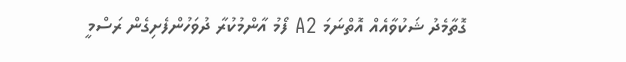ގޮތާމެދު ޝަކުވާއެއް އޮތްނަމަ A2 ފޯމު އާންމުކުރާ ދުވަހުންފެށިގެން ރަސްމީ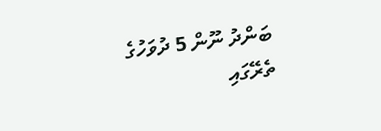ބަންދު ނޫން 5 ދުވަހުގެ ތެރޭގައި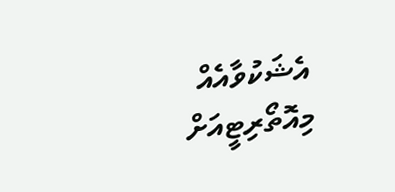އެޝަކުވާއެއް މިއޮތޯރިޓީއަށް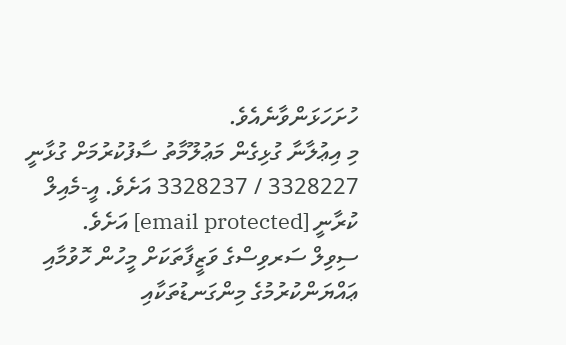ހުށަހަޅަންވާނެއެވެ.
މި އިޢުލާނާ ގުޅިގެން މަޢުލޫމާތު ސާފުކުރުމަށް ގުޅާނީ 3328227 / 3328237 އަށެވެ. އީ-މެއިލް ކުރާނީ [email protected] އަށެވެ.
ސިވިލް ސަރވިސްގެ ވަޒީފާތަކަށް މީހުން ހޮވުމާއި ޢައްޔަންކުރުމުގެ މިންގަނޑުތަކާއި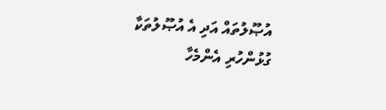އުޞޫލުތައް އަދި އެ އުޞޫލުތަކާ ގުޅުންހުރި އެންމެހާ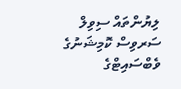ލިޔުންތައް ސިވިލް ސަރވިސް ކޮމިޝަނުގެ ވެބްސައިޓްގެ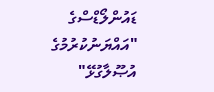ޑައުންލޯޑްސްގެ "އައްޔަނުކުރުމުގެ އުޞޫލާގުޅޭ"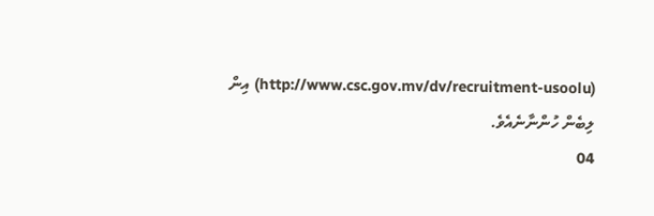(http://www.csc.gov.mv/dv/recruitment-usoolu) އިން ލިބެން ހުންނާނެއެވެ.
04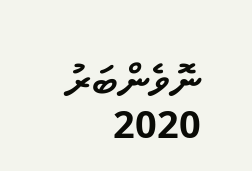ނޮވެންބަރު 2020